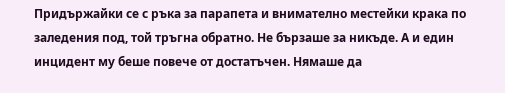Придържайки се с ръка за парапета и внимателно местейки крака по заледения под, той тръгна обратно. Не бързаше за никъде. А и един инцидент му беше повече от достатъчен. Нямаше да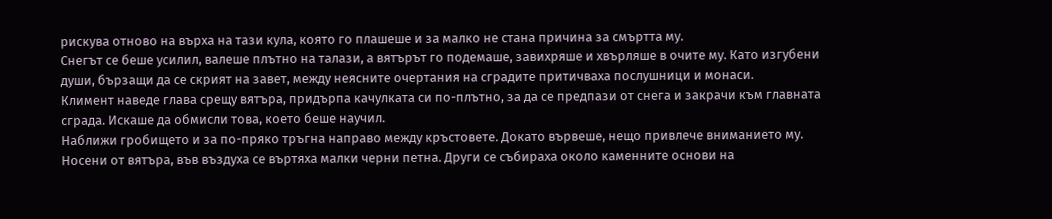рискува отново на върха на тази кула, която го плашеше и за малко не стана причина за смъртта му.
Снегът се беше усилил, валеше плътно на талази, а вятърът го подемаше, завихряше и хвърляше в очите му. Като изгубени души, бързащи да се скрият на завет, между неясните очертания на сградите притичваха послушници и монаси.
Климент наведе глава срещу вятъра, придърпа качулката си по-плътно, за да се предпази от снега и закрачи към главната сграда. Искаше да обмисли това, което беше научил.
Наближи гробището и за по-пряко тръгна направо между кръстовете. Докато вървеше, нещо привлече вниманието му. Носени от вятъра, във въздуха се въртяха малки черни петна. Други се събираха около каменните основи на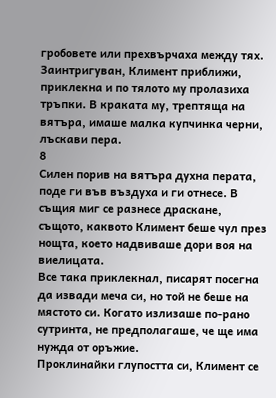гробовете или прехвърчаха между тях.
Заинтригуван, Климент приближи, приклекна и по тялото му пролазиха тръпки. В краката му, трептяща на вятъра, имаше малка купчинка черни, лъскави пера.
8
Силен порив на вятъра духна перата, поде ги във въздуха и ги отнесе. В същия миг се разнесе драскане, същото, каквото Климент беше чул през нощта, което надвиваше дори воя на виелицата.
Все така приклекнал, писарят посегна да извади меча си, но той не беше на мястото си. Когато излизаше по-рано сутринта, не предполагаше, че ще има нужда от оръжие.
Проклинайки глупостта си, Климент се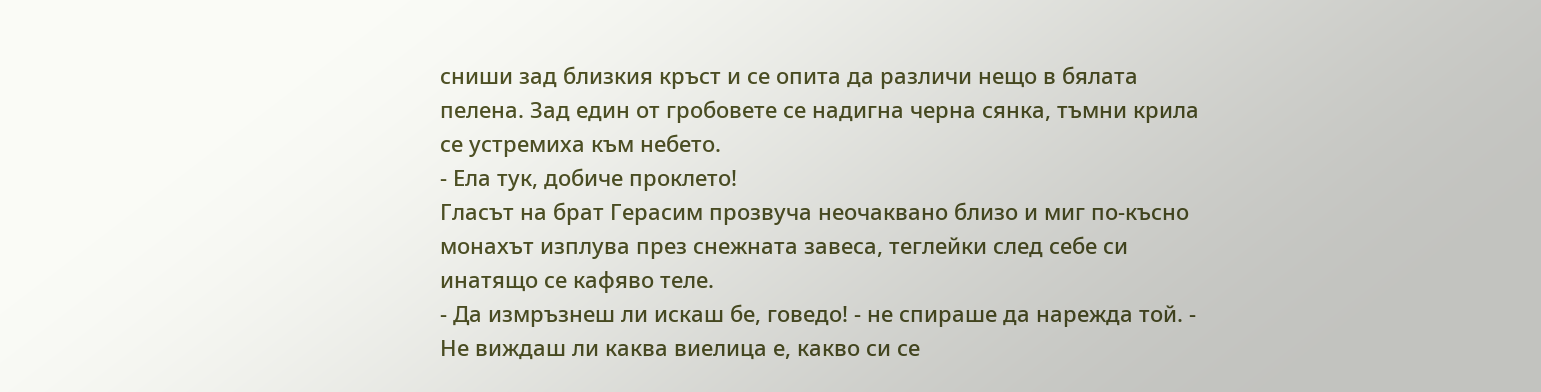сниши зад близкия кръст и се опита да различи нещо в бялата пелена. Зад един от гробовете се надигна черна сянка, тъмни крила се устремиха към небето.
- Ела тук, добиче проклето!
Гласът на брат Герасим прозвуча неочаквано близо и миг по-късно монахът изплува през снежната завеса, теглейки след себе си инатящо се кафяво теле.
- Да измръзнеш ли искаш бе, говедо! - не спираше да нарежда той. - Не виждаш ли каква виелица е, какво си се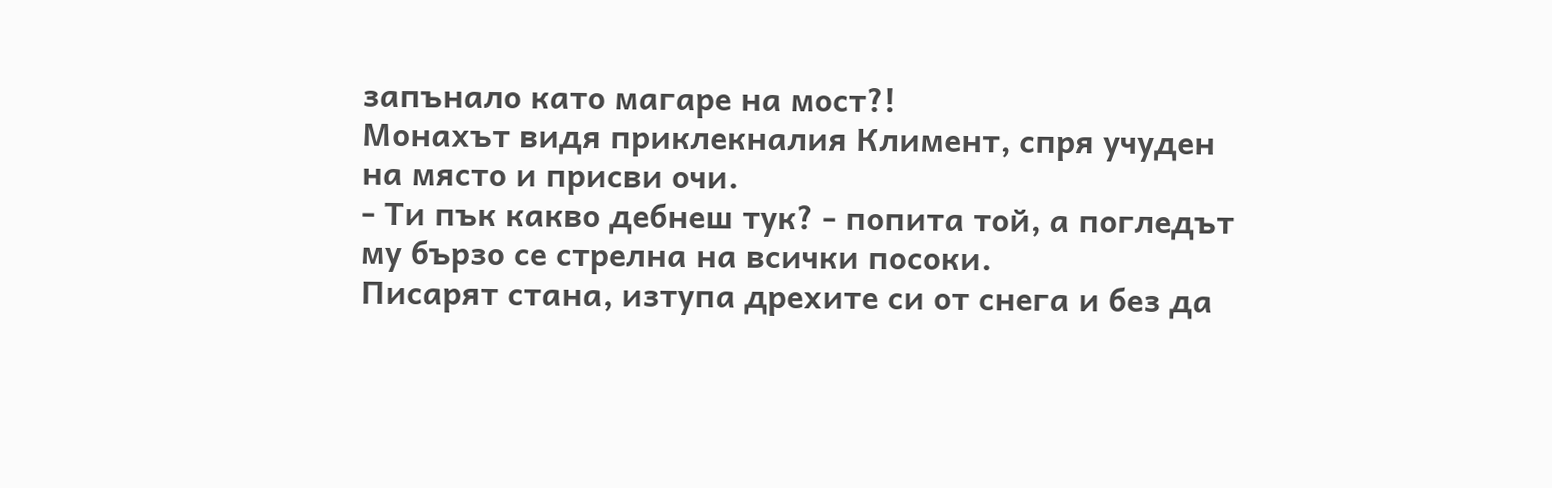запънало като магаре на мост?!
Монахът видя приклекналия Климент, спря учуден на място и присви очи.
- Ти пък какво дебнеш тук? - попита той, а погледът му бързо се стрелна на всички посоки.
Писарят стана, изтупа дрехите си от снега и без да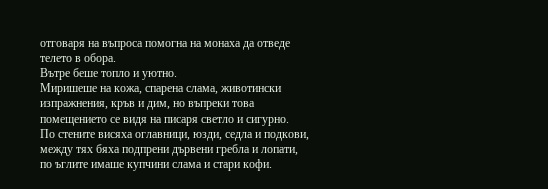отговаря на въпроса помогна на монаха да отведе телето в обора.
Вътре беше топло и уютно.
Миришеше на кожа, спарена слама, животински изпражнения, кръв и дим, но въпреки това помещението се видя на писаря светло и сигурно.
По стените висяха оглавници, юзди, седла и подкови, между тях бяха подпрени дървени гребла и лопати, по ъглите имаше купчини слама и стари кофи.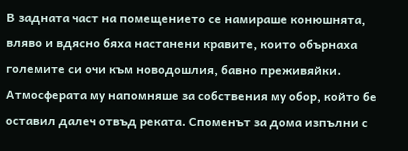В задната част на помещението се намираше конюшнята, вляво и вдясно бяха настанени кравите, които обърнаха големите си очи към новодошлия, бавно преживяйки.
Атмосферата му напомняше за собствения му обор, който бе оставил далеч отвъд реката. Споменът за дома изпълни с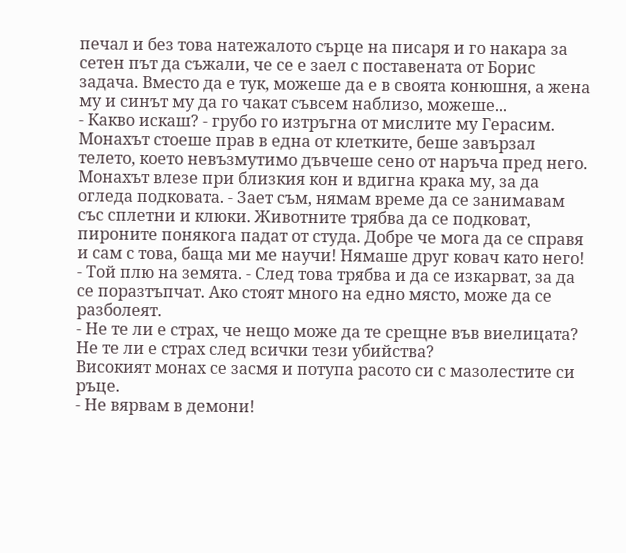печал и без това натежалото сърце на писаря и го накара за сетен път да съжали, че се е заел с поставената от Борис задача. Вместо да е тук, можеше да е в своята конюшня, а жена му и синът му да го чакат съвсем наблизо, можеше...
- Какво искаш? - грубо го изтръгна от мислите му Герасим. Монахът стоеше прав в една от клетките, беше завързал телето, което невъзмутимо дъвчеше сено от наръча пред него. Монахът влезе при близкия кон и вдигна крака му, за да огледа подковата. - Зает съм, нямам време да се занимавам със сплетни и клюки. Животните трябва да се подковат, пироните понякога падат от студа. Добре че мога да се справя и сам с това, баща ми ме научи! Нямаше друг ковач като него! - Той плю на земята. - След това трябва и да се изкарват, за да се поразтъпчат. Ако стоят много на едно място, може да се разболеят.
- Не те ли е страх, че нещо може да те срещне във виелицата? Не те ли е страх след всички тези убийства?
Високият монах се засмя и потупа расото си с мазолестите си ръце.
- Не вярвам в демони!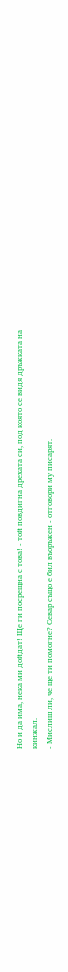Но и да има, нека ми дойдат! Ще ги посрещна с това! - той повдигна дрехата си, под която се видя дръжката на кинжал.
- Мислиш ли, че ще ти помогне? Севар също е бил въоръжен - отговори му писарят.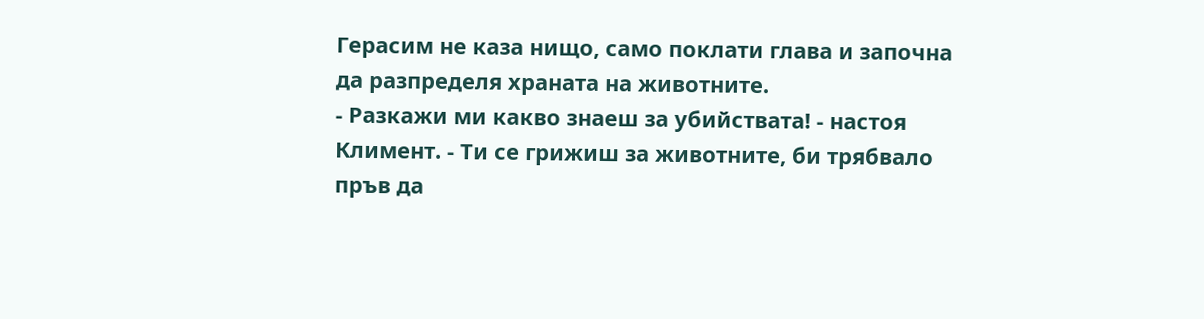Герасим не каза нищо, само поклати глава и започна да разпределя храната на животните.
- Разкажи ми какво знаеш за убийствата! - настоя Климент. - Ти се грижиш за животните, би трябвало пръв да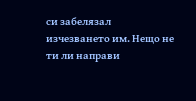си забелязал изчезването им. Нещо не ти ли направи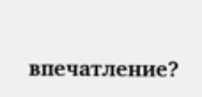впечатление?